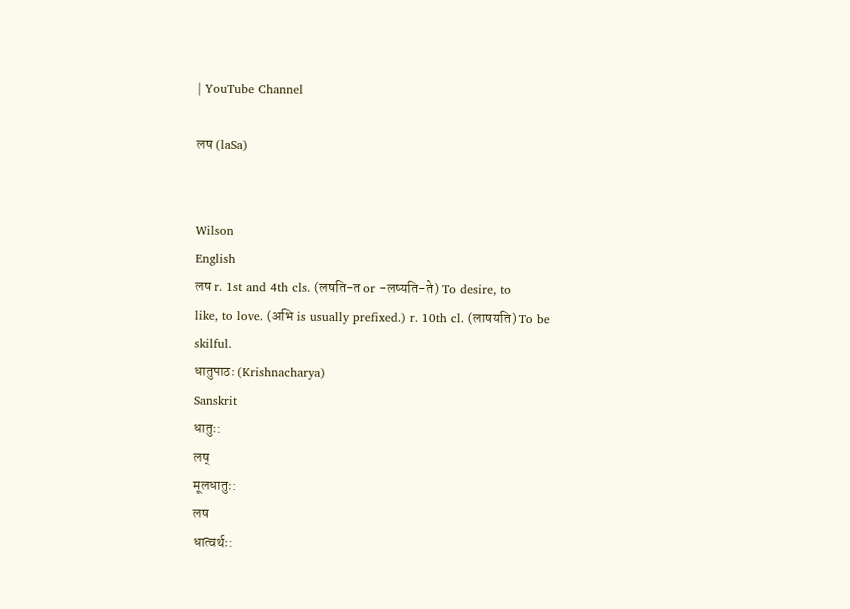| YouTube Channel

लष (laSa)


Wilson
English
लष r. 1st and 4th cls. (लषति-त or -लष्यति-ते) To desire, to
like, to love. (अभि is usually prefixed.) r. 10th cl. (लाषयति) To be
skilful.
धातुपाठः (Krishnacharya)
Sanskrit
धातुः:
लष्
मूलधातुः:
लष
धात्वर्थः: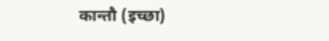कान्तौ (इच्छा)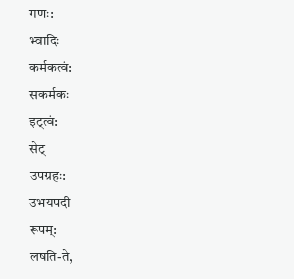गणः:
भ्वादिः
कर्मकत्वं:
सकर्मकः
इट्त्वं:
सेट्
उपग्रहः:
उभयपदी
रूपम्:
लषति-ते,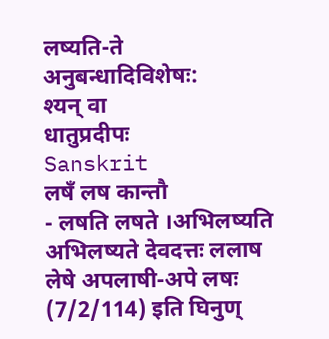लष्यति-ते
अनुबन्धादिविशेषः:
श्यन् वा
धातुप्रदीपः
Sanskrit
लषँ लष कान्तौ
- लषति लषते ।अभिलष्यति अभिलष्यते देवदत्तः ललाष लेषे अपलाषी-अपे लषः (7/2/114) इति घिनुण्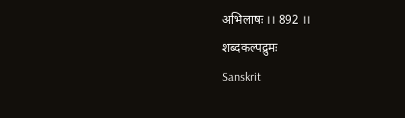अभिलाषः ।। 892 ।।
शब्दकल्पद्रुमः
Sanskrit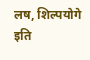लष, शिल्पयोगे इति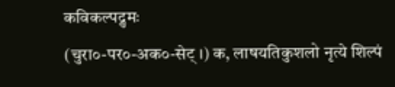कविकल्पद्रुमः
(चुरा०-पर०-अक०-सेट् ।) क, लाषयतिकुशलो नृत्ये शिल्पं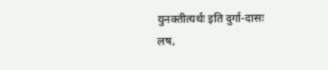युनक्तीत्यर्थः इति दुर्गा-दासः
लष,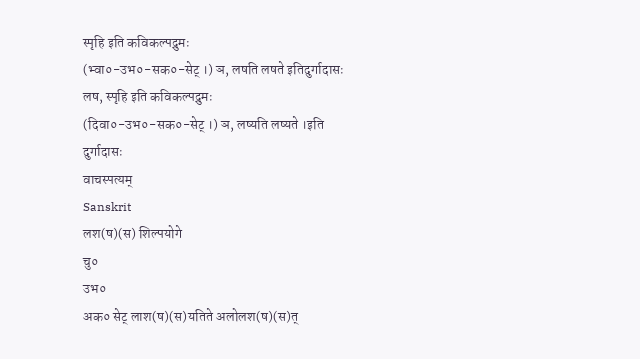स्पृहि इति कविकल्पद्रुमः
(भ्वा०-उभ०-सक०-सेट् ।) ञ, लषति लषते इतिदुर्गादासः
लष, स्पृहि इति कविकल्पद्रुमः
(दिवा०-उभ०-सक०-सेट् ।) ञ, लष्यति लष्यते ।इति दुर्गादासः
वाचस्पत्यम्
Sanskrit
लश(ष)(स) शिल्पयोगे
चु०
उभ०
अक० सेट् लाश(ष)(स)यतिते अलोलश(ष)(स)त्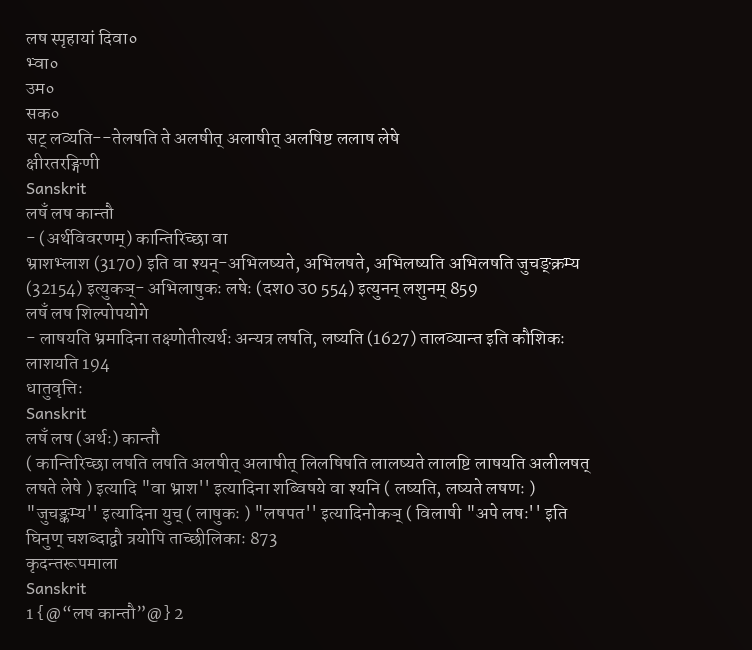लष स्पृहायां दिवा०
भ्वा०
उम०
सक०
सट् लव्यति--तेलषति ते अलषीत् अलाषीत् अलषिष्ट ललाष लेषे
क्षीरतरङ्गिणी
Sanskrit
लषँ लष कान्तौ
- (अर्थविवरणम्) कान्तिरिच्छा वा
भ्राशभ्लाश (3170) इति वा श्यन्-अभिलष्यते, अभिलषते, अभिलष्यति अभिलषति जुचङ्क्रम्य (32154) इत्युकञ्- अभिलाषुकः लषेः (दश0 उ0 554) इत्युनन् लशुनम् 859
लषँ लष शिल्पोपयोगे
- लाषयति भ्रमादिना तक्ष्णोतीत्यर्थः अन्यत्र लषति, लष्यति (1627) तालव्यान्त इति कौशिकः लाशयति 194
धातुवृत्तिः
Sanskrit
लषँ लष (अर्थः) कान्तौ
( कान्तिरिच्छा लषति लषति अलषीत् अलाषीत् लिलषिषति लालष्यते लालष्टि लाषयति अलीलषत् लषते लेषे ) इत्यादि "वा भ्राश'' इत्यादिना शब्विषये वा श्यनि ( लष्यति, लष्यते लषणः ) "जुचङ्कम्य'' इत्यादिना युच् ( लाषुकः ) "लषपत'' इत्यादिनोकञ् ( विलाषी "अपे लषः'' इति घिनुण् चशब्दाद्वौ त्रयोपि ताच्छीलिकाः 873
कृदन्तरूपमाला
Sanskrit
1 {@“लष कान्तौ”@} 2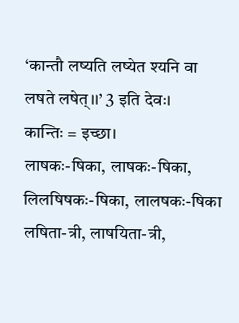‘कान्तौ लष्यति लष्येत श्यनि वा लषते लषेत्।।’ 3 इति देवः।
कान्तिः = इच्छा।
लाषकः-षिका, लाषकः-षिका, लिलषिषकः-षिका, लालषकः-षिका
लषिता-त्री, लाषयिता-त्री,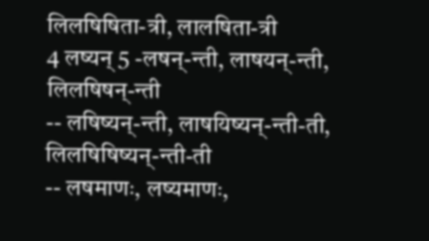लिलषिषिता-त्री, लालषिता-त्री
4 लष्यन् 5 -लषन्-न्ती, लाषयन्-न्ती, लिलषिषन्-न्ती
-- लषिष्यन्-न्ती, लाषयिष्यन्-न्ती-ती, लिलषिषिष्यन्-न्ती-ती
-- लषमाणः, लष्यमाणः,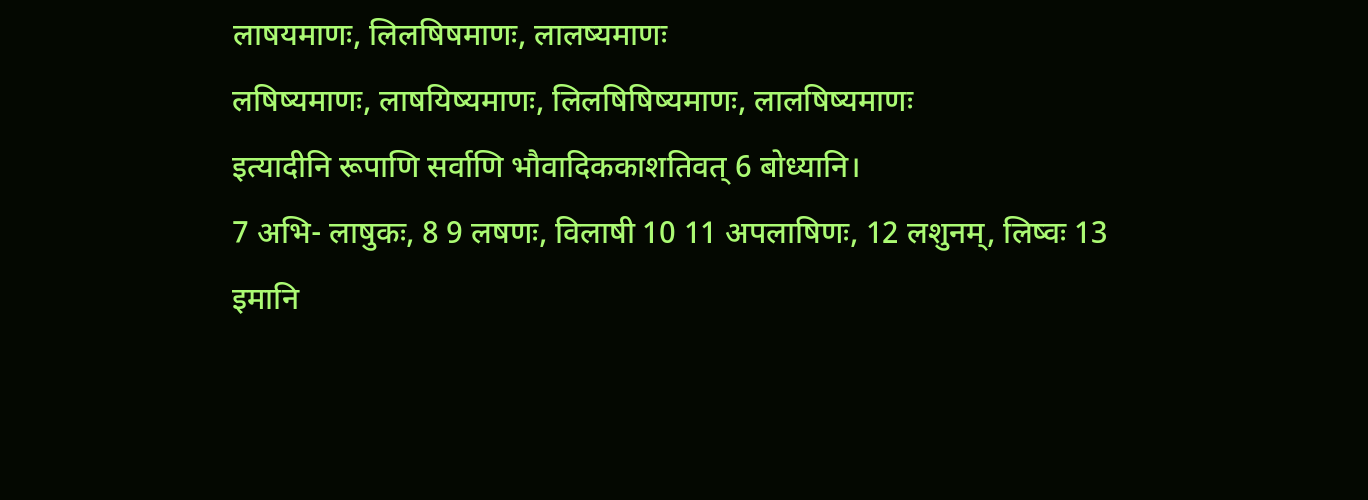लाषयमाणः, लिलषिषमाणः, लालष्यमाणः
लषिष्यमाणः, लाषयिष्यमाणः, लिलषिषिष्यमाणः, लालषिष्यमाणः
इत्यादीनि रूपाणि सर्वाणि भौवादिककाशतिवत् 6 बोध्यानि।
7 अभि- लाषुकः, 8 9 लषणः, विलाषी 10 11 अपलाषिणः, 12 लशुनम्, लिष्वः 13
इमानि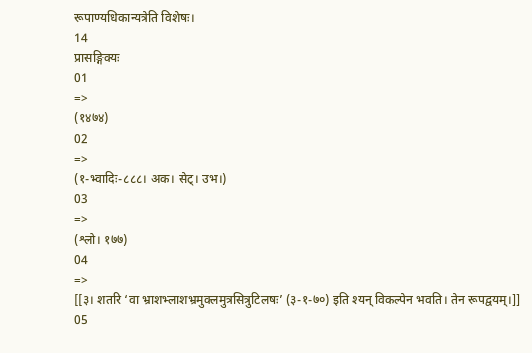रूपाण्यधिकान्यत्रेति विशेषः।
14
प्रासङ्गिक्यः
01
=>
(१४७४)
02
=>
(१-भ्वादिः-८८८। अक। सेट्। उभ।)
03
=>
(श्लो। १७७)
04
=>
[[३। शतरि ‘वा भ्राशभ्लाशभ्रमुक्लमुत्रसित्रुटिलषः’ (३-१-७०) इति श्यन् विकल्पेन भवति। तेन रूपद्वयम्।]]
05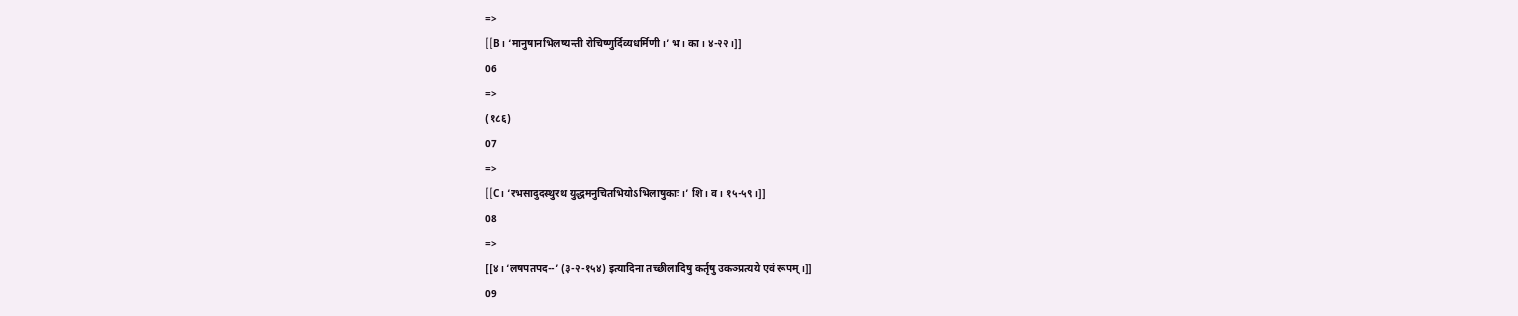=>
[[B। ‘मानुषानभिलष्यन्ती रोचिष्णुर्दिव्यधर्मिणी।’ भ। का। ४-२२।]]
06
=>
(१८६)
07
=>
[[C। ‘रभसादुदस्थुरथ युद्धमनुचितभियोऽभिलाषुकाः।’ शि। व। १५-५९।]]
08
=>
[[४। ‘लषपतपद--’ (३-२-१५४) इत्यादिना तच्छीलादिषु कर्तृषु उकञ्प्रत्यये एवं रूपम्।]]
09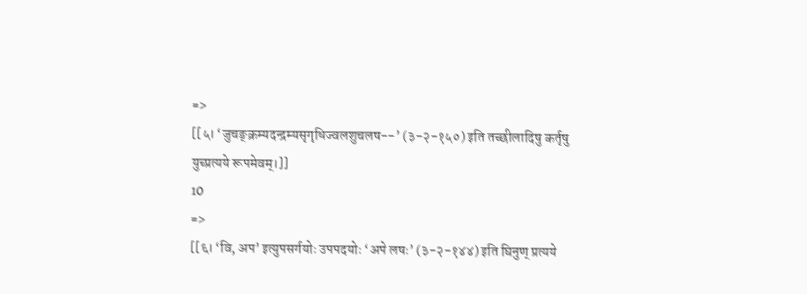=>
[[५। ‘जुचङ्क्रम्यदन्द्रम्यसृगृधिज्वलशुचलष--’ (३-२-१५०) इति तच्छीलादिषु कर्तृषु युच्प्रत्यये रूपमेवम्।]]
10
=>
[[६। ‘वि, अप’ इत्युपसर्गयोः उपपदयोः ‘अपे लषः’ (३-२-१४४) इति घिनुण् प्रत्यये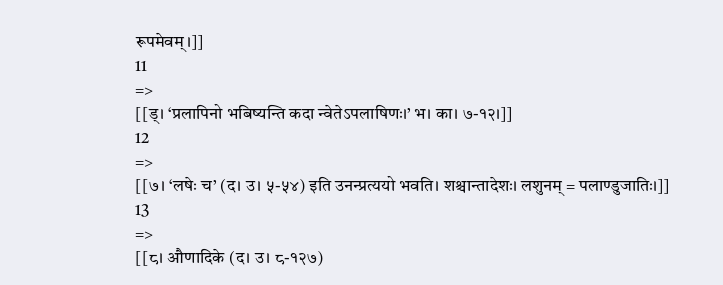रूपमेवम्।]]
11
=>
[[ड्। ‘प्रलापिनो भबिष्यन्ति कदा न्वेतेऽपलाषिणः।’ भ। का। ७-१२।]]
12
=>
[[७। ‘लषेः च’ (द। उ। ५-५४) इति उनन्प्रत्ययो भवति। शश्चान्तादेशः। लशुनम् = पलाण्डुजातिः।]]
13
=>
[[८। औणादिके (द। उ। ८-१२७)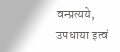वन्प्रत्यये, उपधाया इत्वं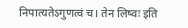निपात्यतेऽगुणत्वं च। तेन लिष्वः इति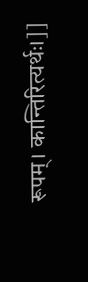रूपम्। कान्तिरित्यर्थः।]]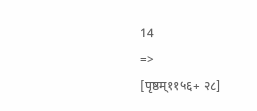14
=>
[पृष्ठम्११५६+ २८]